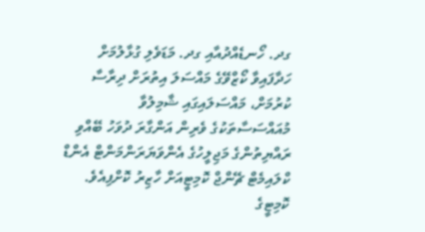ގދ. ހޯނޑެއްދުއާއި ގދ. މަޑަވެލި ގުޅާލުމަށް ހަދާފައިވާ ކޯޒްވޭގެ މައްސަލަ އިތުރަށް ދިރާސާ ކުރުމަށް، މައްސަލައިގައި ޝާމިލުވާ މުއައްސަސާތަކުގެ ވެރިން އަންގާރަ ދުވަހު ބޭއްވި ރައްޔިތުންގެ މަޖިލީހުގެ އެންވަޔަރަންމަންޓް އެންޑް ކްލައިމެޓް ޗޭންޖް ކޮމިޓީއަށް ހާޒިރު ކޮށްފިއެވެ.
ކޮމިޓީގެ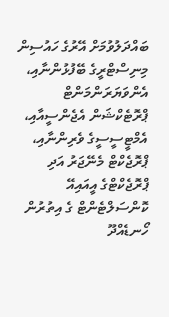ބައްދަލުވުމަށް އޭރުގެ ހައުސިން މިނިސްޓްރީގެ ބޭފުޅުންނާއި، އެންވަޔަރަންމަންޓް ޕްރޮޓެކްޝަން އެޖެންސީއާއި، އެމްޓީސީސީގެ ވެރިންނާއި، ޕްރޮޖެކްޓް މެނޭޖަރު އަދި ޕްރޮޖެކްޓްގެ އީއައިއޭ ކޮންސަލްޓެންޓް ގެ އިތުރުން ހޯނޑެއްދޫ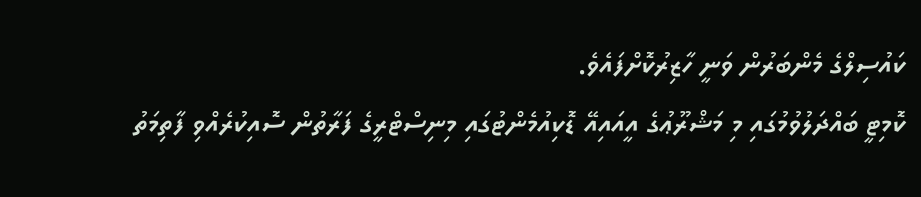ކައުސިލްގެ މެންބަރުން ވަނީ ހާޒިރުކޮށްފައެވެ.
ކޮމިޓީ ބައްދަލުވުމުގައި މި މަޝްރޫޢުގެ އީއައިއޭ ޑޮކިއުމެންޓުގައި މިނިސްޓްރީގެ ފަރާތުން ސޮއިކުރެއްވި ފާތިމަތު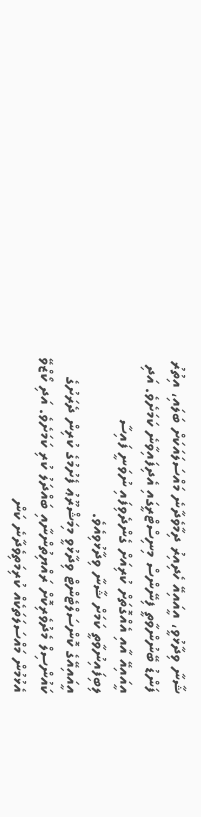ޝާނާ ވިދާޅުވީ، އީއައިއޭ ހެދިއިރު ދިމާވެދާނެ މައްސަލައަކަށް ބަލައި، އިތުރު ފަންޑު ބޭނުންވާތީ ފިނޭންސް މިނިސްޓްރީގައި އެދިފައިވާނެ ކަމަށެވެ. އަދި އީއައިއޭ އާއި އެއްގޮތަށް ކުރިއަށް ގެންދެވިފައި ނުވަނީ ފައިސާ ލިބިފައިނުވާތީ ކަމަށް ޝާނާ ވިދާޅުވިއެވެ.
އީއައިއޭގެ ކޮންސަލްޓެންޓް ވިދާޅުވީ މިމަޝްރޫޢު ފެށުމުގެ ކުރިން ދެރަށުގެ ކައުންސިލް މެދުވެރިކޮށް ރައްޔިތުންނާއި ބައްދަލު ކުރި ކަމަށެވެ. އަދި ކޯޒްވޭ އެޅުމުން މައްސަލަތަކެއް ކުރިމަތިވެދާނެ ކަން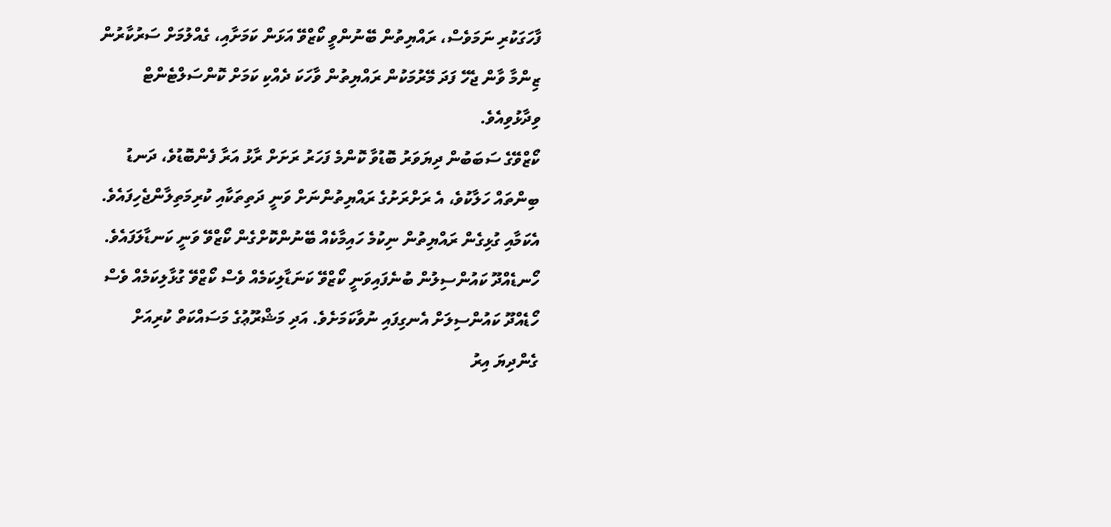ފާހަގަކުރި ނަމަވެސް، ރައްޔިތުން ބޭނުންވީ ކޯޒްވޭ އަޅަން ކަމަށާއި، ގެއްލުމަށް ސަރުކާރުން ޒިންމާ ވާން ޖެހޭ ފަދަ މޭރުމަކުން ރައްޔިތުން ވާހަކަ ދެއްކި ކަމަށް ކޮންސަލްޓެންޓް ވިދާޅުވިއެވެ.
ކޯޒްވޭގެ ސަބަބުން ދިޔަވަރު ބޮޑުވާ ކޮންމެ ފަހަރު ރަށަށް ރާޅު އަރާ ފެންބޮޑުވެ، ދަނޑު ބިންތައް ހަލާކުވެ، އެ ރަށްރަށުގެ ރައްޔިތުންނަށް ވަނީ ދަތިތަކާއި ކުރިމަތިލާންޖެހިފައެވެ. އެކަމާއި ގުޅިގެން ރައްޔިތުން ނިކުމެ ހައިމާކެއް ބޭނުންކޮށްގެން ކޯޒްވޭ ވަނީ ކަނޑާލަފައެވެ. ހޯނޑެއްދޫ ކައުންސިލުން ބުނެފައިވަނީ ކޯޒްވޭ ކަނަޑާލިކަމެއް ވެސް ކޯޒްވޭ ގުޅާލިކަމެއް ވެސް ހޯޑެއްދޫ ކައުންސިލަށް އެނގިފައި ނުވާކަމަށެވެ. އަދި މަޝްރޫޢުގެ މަސައްކަތް ކުރިއަށް ގެންދިޔަ އިރު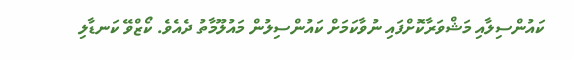ކައުންސިލާއި މަޝްވަރާކޮށްފައި ނުވާކަމަށް ކައުންސިލުން މައުލޫމާތު ދެއެވެ. ކޯޒްވޭ ކަނޑާލި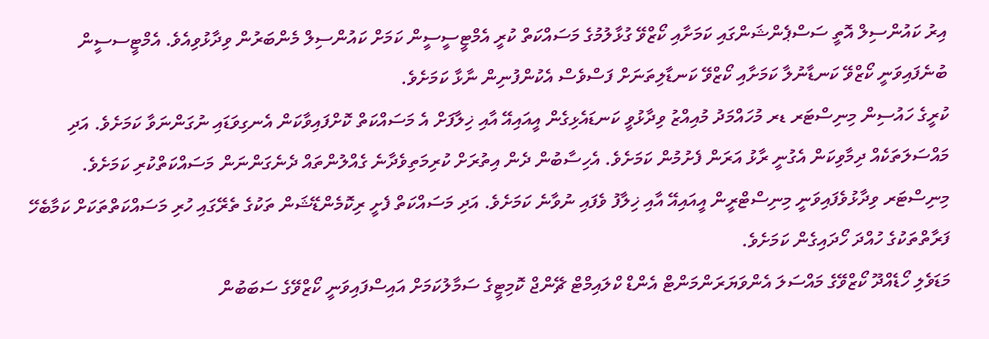އިރު ކައުންސިލް އޮތީ ސަސްޕެންޝަންގައި ކަމަށާއި ކޯޒްވޭ ގުޅާލުމުގެ މަސައްކަތް ކުރީ އެމްޓީސީސީން ކަމަށް ކައުންސިލް މެންބަރުން ވިދާޅުވިއެވެ. އެމްޓީސސީން ބުނެފައިވަނީ ކޯޒްވޭ ކަނޑާނުލާ ކަމަށާއި ކޯޒްވޭ ކަނޑާލިތަނަށް ފަސްވެސް އެކުންފުނިން ނާޅާ ކަމަށެވެ.
ކުރީގެ ހައުސިން މިނިސްޓަރ ޑރ މުހައްމަދު މުއިއްޒު ވިދާޅުވީ ކަނޑައެޅިގެން އީއައިއޭ އާއި ޚިލާފަށް އެ މަސައްކަތް ކޮށްފައިވާކަން އެނގިވަޑައި ނުގަންނަވާ ކަމަށެވެ. އަދި މައްސަލަތަކެއް ދިމާވިކަން އެގުނީ ރާޅު އަރަން ފެށުމުން ކަމަށެވެ. އެހިސާބުން ދެން އިތުރަށް ކުރިމަތިވެދާނެ ގެއްލުންތައް ދެނެގަންނަން މަސައްކަތްކުރި ކަމަށެވެ. މިނިސްޓަރ ވިދާޅުވެފައިވަނީ މިނިސްޓްރީން އީއައިއޭ އާއި ޚިލާފު ވެފައި ނުވާނެ ކަމަށެވެ. އަދި މަސައްކަތް ފެށީ ރިކޮމެންޑޭޝަން ތަކުގެ ތެރޭގައި ހުރި މަސައްކަތްތަކަށް ކަމާބެހޭ ފަރާތްތަކުގެ ހުއްދަ ހޯދައިގެން ކަމަށެވެ.
މަޑަވެލި ހޯޑެއްދޫ ކޯޒްވޭގެ މައްސަލަ އެންވަޔަރަންމަންޓް އެންޑް ކްލައިމްޓް ޗޭންޖް ކޮމިޓީގެ ސަމާލުކަމަށް އައިސްފައިވަނީ ކޯޒްވޭގެ ސަބަބުން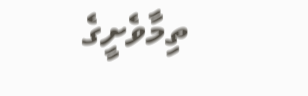ތިމާވެށީގެ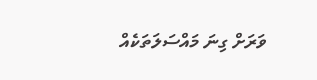ވަރަށް ގިނަ މައްސަލަތަކެއް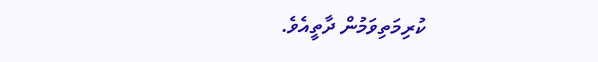ކުރިމަތިވަމުން ދާތީއެވެ.